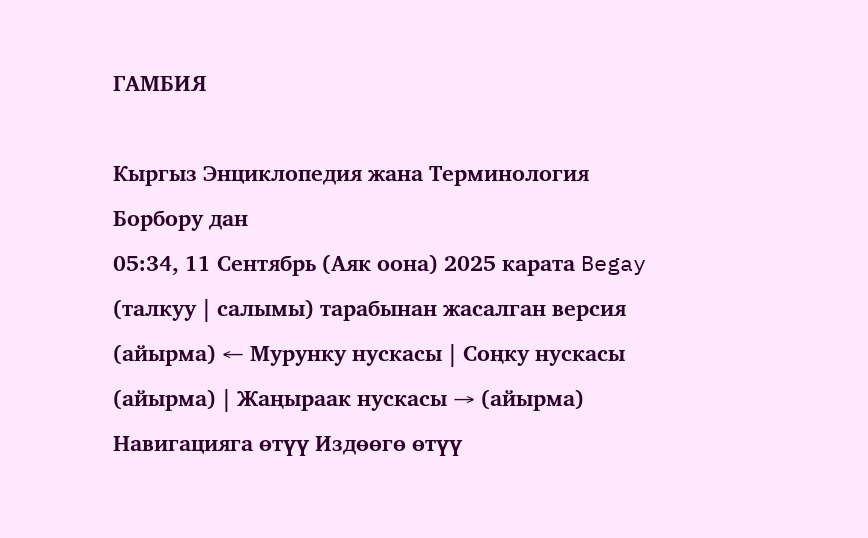ГАМБИЯ

Кыргыз Энциклопедия жана Терминология Борбору дан
05:34, 11 Сентябрь (Аяк оона) 2025 карата Begay (талкуу | салымы) тарабынан жасалган версия
(айырма) ← Мурунку нускасы | Соңку нускасы (айырма) | Жаңыраак нускасы → (айырма)
Навигацияга өтүү Издөөгө өтүү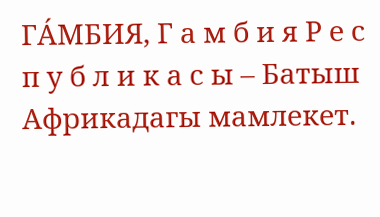ГА́МБИЯ, Г а м б и я Р е с п у б л и к а с ы – Батыш Африкадагы мамлекет.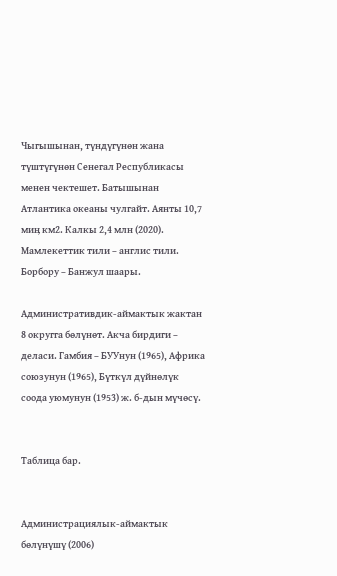Чыгышынан, түндүгүнөн жана түштүгүнөн Сенегал Республикасы менен чектешет. Батышынан Атлантика океаны чулгайт. Аянты 10,7 миӊ км2. Калкы 2,4 млн (2020). Мамлекеттик тили – англис тили. Борбору – Банжул шаары.

Административдик-аймактык жактан 8 округга бөлүнөт. Акча бирдиги – деласи. Гамбия – БУУнун (1965), Африка союзунун (1965), Бүткүл дүйнөлүк соода уюмунун (1953) ж. б-дын мүчөсү.


Таблица бар.


Администрациялык-аймактык бөлүнүшү (2006)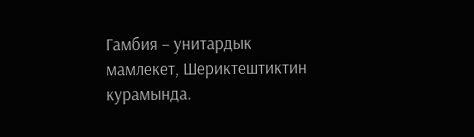Гамбия – унитардык мамлекет, Шериктештиктин курамында.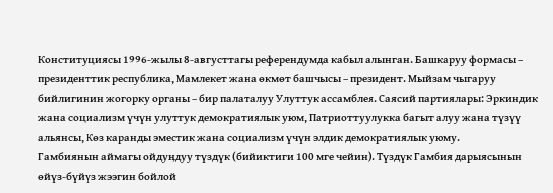Конституциясы 1996-жылы 8-августтагы референдумда кабыл алынган. Башкаруу формасы – президенттик республика, Мамлекет жана өкмөт башчысы – президент. Мыйзам чыгаруу бийлигинин жогорку органы – бир палаталуу Улуттук ассамблея. Саясий партиялары: Эркиндик жана социализм үчүн улуттук демократиялык уюм, Патриоттуулукка багыт алуу жана түзүү альянсы, Көз каранды эместик жана социализм үчүн элдик демократиялык уюму.
Гамбиянын аймагы ойдуӊдуу түздүк (бийиктиги 100 мге чейин). Түздүк Гамбия дарыясынын өйүз-бүйүз жээгин бойлой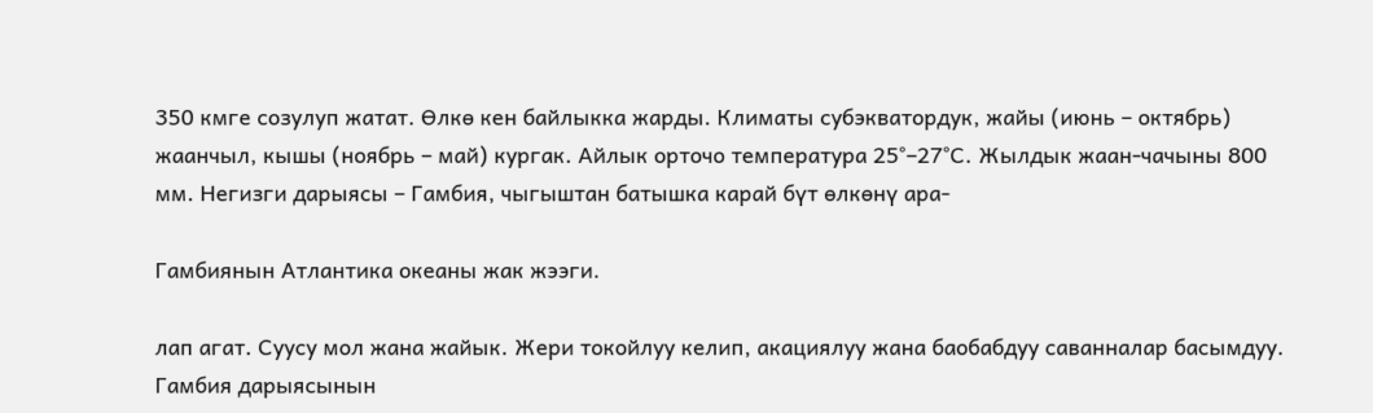350 кмге созулуп жатат. Өлкө кен байлыкка жарды. Климаты субэкватордук, жайы (июнь – октябрь) жаанчыл, кышы (ноябрь – май) кургак. Айлык орточо температура 25°–27°С. Жылдык жаан-чачыны 800 мм. Негизги дарыясы – Гамбия, чыгыштан батышка карай бүт өлкөнү ара-

Гамбиянын Атлантика океаны жак жээги.

лап агат. Суусу мол жана жайык. Жери токойлуу келип, акациялуу жана баобабдуу саванналар басымдуу. Гамбия дарыясынын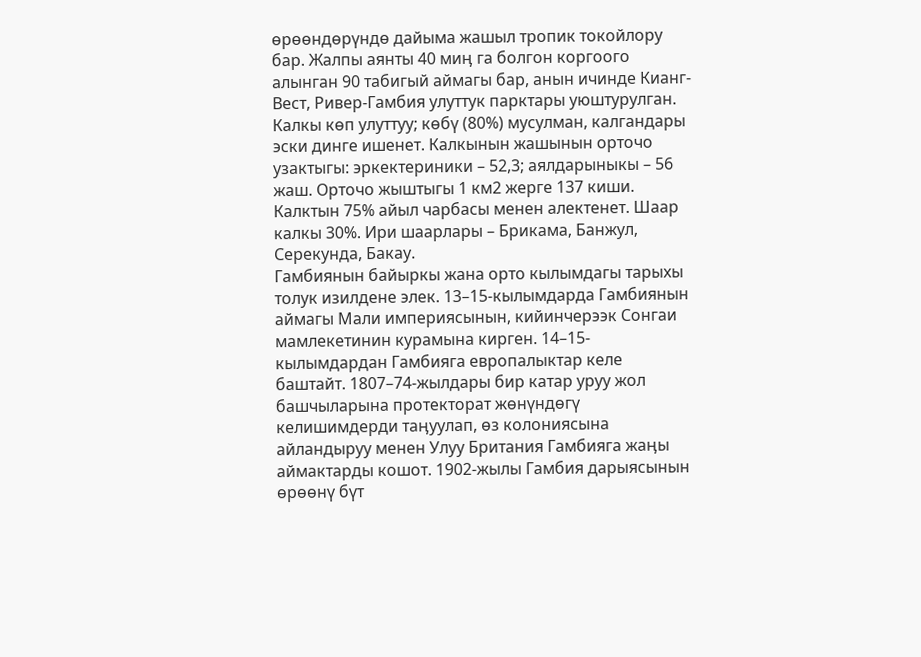өрөөндөрүндө дайыма жашыл тропик токойлору бар. Жалпы аянты 40 миӊ га болгон коргоого алынган 90 табигый аймагы бар, анын ичинде Кианг-Вест, Ривер-Гамбия улуттук парктары уюштурулган.
Калкы көп улуттуу; көбү (80%) мусулман, калгандары эски динге ишенет. Калкынын жашынын орточо узактыгы: эркектериники – 52,3; аялдарыныкы – 56 жаш. Орточо жыштыгы 1 км2 жерге 137 киши. Калктын 75% айыл чарбасы менен алектенет. Шаар калкы 30%. Ири шаарлары – Брикама, Банжул, Серекунда, Бакау.
Гамбиянын байыркы жана орто кылымдагы тарыхы толук изилдене элек. 13–15-кылымдарда Гамбиянын аймагы Мали империясынын, кийинчерээк Сонгаи мамлекетинин курамына кирген. 14–15-кылымдардан Гамбияга европалыктар келе баштайт. 1807–74-жылдары бир катар уруу жол башчыларына протекторат жөнүндөгү келишимдерди таӊуулап, өз колониясына айландыруу менен Улуу Британия Гамбияга жаӊы аймактарды кошот. 1902-жылы Гамбия дарыясынын өрөөнү бүт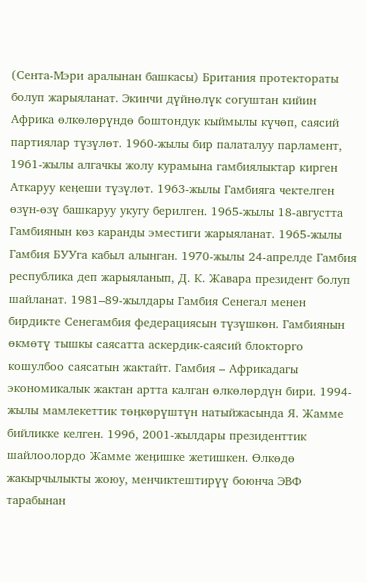(Сента-Мэри аралынан башкасы) Британия протектораты болуп жарыяланат. Экинчи дүйнөлүк согуштан кийин Африка өлкөлөрүндө боштондук кыймылы күчөп, саясий партиялар түзүлөт. 1960-жылы бир палаталуу парламент, 1961-жылы алгачкы жолу курамына гамбиялыктар кирген Аткаруу кеӊеши түзүлөт. 1963-жылы Гамбияга чектелген өзүн-өзү башкаруу укугу берилген. 1965-жылы 18-августта Гамбиянын көз каранды эместиги жарыяланат. 1965-жылы Гамбия БУУга кабыл алынган. 1970-жылы 24-апрелде Гамбия республика деп жарыяланып, Д. К. Жавара президент болуп шайланат. 1981–89-жылдары Гамбия Сенегал менен бирдикте Сенегамбия федерациясын түзүшкөн. Гамбиянын өкмөтү тышкы саясатта аскердик-саясий блокторго кошулбоо саясатын жактайт. Гамбия – Африкадагы экономикалык жактан артта калган өлкөлөрдүн бири. 1994-жылы мамлекеттик төӊкөрүштүн натыйжасында Я. Жамме бийликке келген. 1996, 2001-жылдары президенттик шайлоолордо Жамме жеӊишке жетишкен. Өлкөдө жакырчылыкты жоюу, менчиктештирүү боюнча ЭВФ тарабынан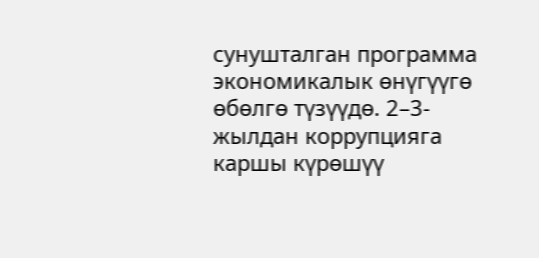сунушталган программа экономикалык өнүгүүгө өбөлгө түзүүдө. 2–3-жылдан коррупцияга каршы күрөшүү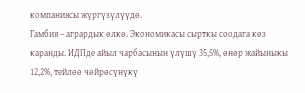компаниясы жүргүзүлүүдө.
Гамбия – агрардык өлкө. Экономикасы сырткы соодага көз каранды. ИДПде айыл чарбасынын үлүшү 35,5%, өнөр жайыныкы 12,2%, тейлөө чөйрөсүнүкү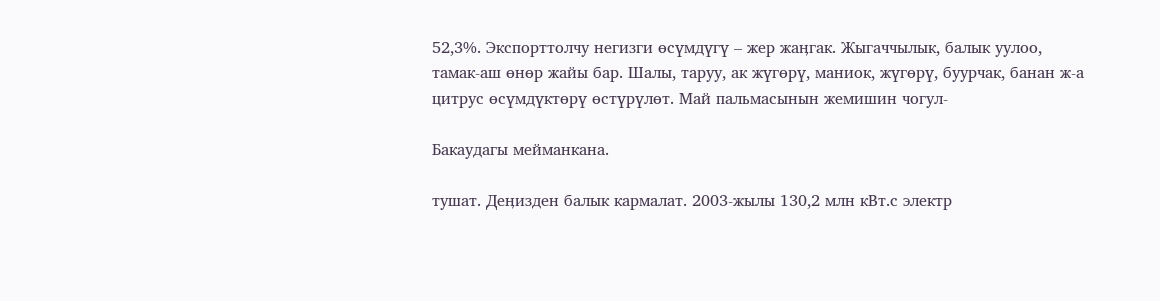52,3%. Экспорттолчу негизги өсүмдүгү – жер жаӊгак. Жыгаччылык, балык уулоо, тамак-аш өнөр жайы бар. Шалы, таруу, ак жүгөрү, маниок, жүгөрү, буурчак, банан ж-а цитрус өсүмдүктөрү өстүрүлөт. Май пальмасынын жемишин чогул-

Бакаудагы мейманкана.

тушат. Деӊизден балык кармалат. 2003-жылы 130,2 млн кВт.с электр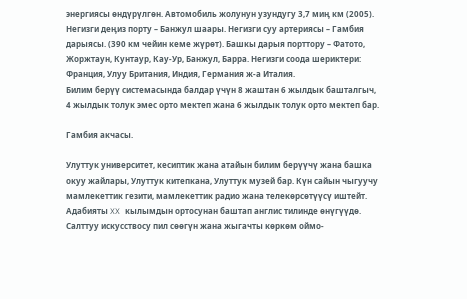энергиясы өндүрүлгөн. Автомобиль жолунун узундугу 3,7 миӊ км (2005). Негизги деӊиз порту – Банжул шаары. Негизги суу артериясы – Гамбия дарыясы. (390 км чейин кеме жүрөт). Башкы дарыя порттору – Фатото, Жоржтаун, Кунтаур, Кау-Ур, Банжул, Барра. Негизги соода шериктери: Франция, Улуу Британия, Индия, Германия ж-а Италия.
Билим берүү системасында балдар үчүн 8 жаштан 6 жылдык башталгыч, 4 жылдык толук эмес орто мектеп жана 6 жылдык толук орто мектеп бар.

Гамбия акчасы.

Улуттук университет, кесиптик жана атайын билим берүүчү жана башка окуу жайлары, Улуттук китепкана, Улуттук музей бар. Күн сайын чыгуучу мамлекеттик гезити, мамлекеттик радио жана телекөрсөтүүсү иштейт. Адабияты XX кылымдын ортосунан баштап англис тилинде өнүгүүдө. Салттуу искусствосу пил сөөгүн жана жыгачты көркөм оймо-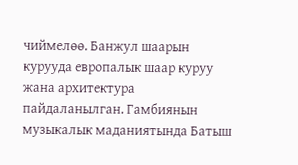чиймелөө. Банжул шаарын курууда европалык шаар куруу жана архитектура пайдаланылган. Гамбиянын музыкалык маданиятында Батыш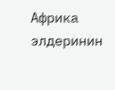Африка элдеринин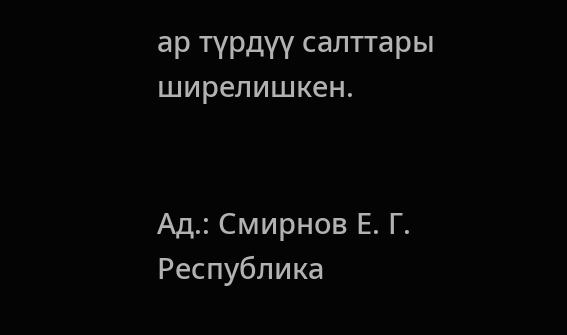ар түрдүү салттары ширелишкен.


Ад.: Смирнов Е. Г. Республика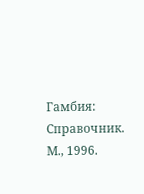Гамбия: Справочник. М., 1996.